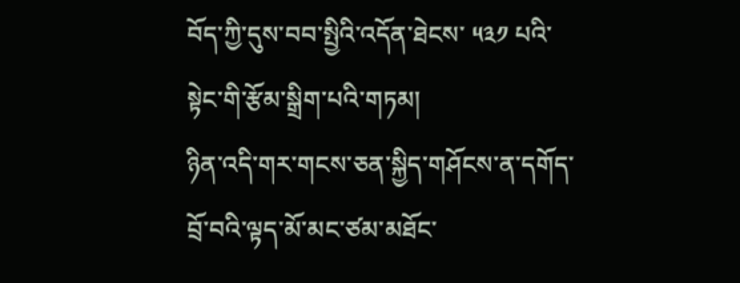བོད་ཀྱི་དུས་བབ་སྤྱིའི་འདོན་ཐེངས་ ༥༣༡ པའི་སྟེང་གི་རྩོམ་སྒྲིག་པའི་གཏམ།
ཉིན་འདི་གར་གངས་ཅན་སྐྱིད་གཤོངས་ན་དགོད་བྲོ་བའི་ལྟད་མོ་མང་ཙམ་མཐོང་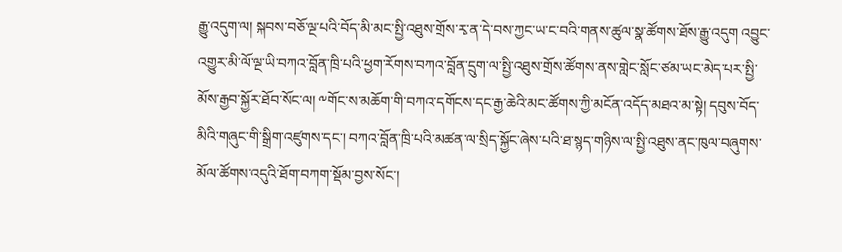རྒྱུ་འདུག་ལ། སྐབས་བཅོ་ལྔ་པའི་བོད་མི་མང་སྤྱི་འཐུས་གྲོས་རྭ་ན་དེ་བས་ཀྱང་ཡ་ང་བའི་གནས་ཚུལ་སྣ་ཚོགས་ཐོས་རྒྱུ་འདུག འབྱུང་འགྱུར་མི་ལོ་ལྔ་ཡི་བཀའ་བློན་ཁྲི་པའི་ཕྱག་རོགས་བཀའ་བློན་དྲུག་ལ་སྤྱི་འཐུས་གྲོས་ཚོགས་ནས་གླེང་སློང་ཙམ་ཡང་མེད་པར་སྤྱི་མོས་རྒྱབ་སྐྱོར་ཐོབ་སོང་ལ། ༸གོང་ས་མཆོག་གི་བཀའ་དགོངས་དང་རྒྱ་ཆེའི་མང་ཚོགས་ཀྱི་མངོན་འདོད་མཐའ་མ་སྟེ། དབུས་བོད་མིའི་གཞུང་གི་སྒྲིག་འཛུགས་དང་། བཀའ་བློན་ཁྲི་པའི་མཚན་ལ་སྲིད་སྐྱོང་ཞེས་པའི་ཐ་སྙད་གཉིས་ལ་སྤྱི་འཐུས་ནང་ཁུལ་བཞུགས་མོལ་ཚོགས་འདུའི་ཐོག་བཀག་སྡོམ་བྱས་སོང་།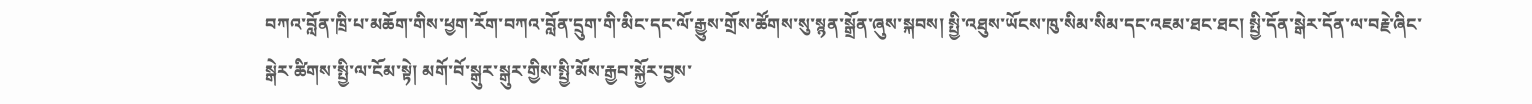བཀའ་བློན་ཁྲི་པ་མཆོག་གིས་ཕྱག་རོག་བཀའ་བློན་དྲུག་གི་མིང་དང་ལོ་རྒྱུས་གྲོས་ཚོགས་སུ་སྙན་སྒྲོན་ཞུས་སྐབས། སྤྱི་འཐུས་ཡོངས་ཁུ་སིམ་སིམ་དང་འཇམ་ཐང་ཐང། སྤྱི་དོན་སྒེར་དོན་ལ་བརྗེ་ཞིང་སྒེར་ཚིགས་སྤྱི་ལ་ངོམ་སྟེ། མགོ་བོ་སྒུར་སྒུར་གྱིས་སྤྱི་མོས་རྒྱབ་སྐྱོར་བྱས་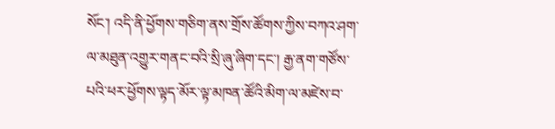སོང་། འདི་ནི་ཕྱོགས་གཅིག་ནས་གྲོས་ཚོགས་ཀྱིས་བཀའ་ཤག་ལ་མཐུན་འགྱུར་གནང་བའི་སྲི་ཞུ་ཞིག་དང་། རྒྱ་ནག་གཙོས་པའི་ཕར་ཕྱོགས་ལྟད་མོར་ལྟ་མཁན་ཚོའི་མིག་ལ་མཛེས་བ་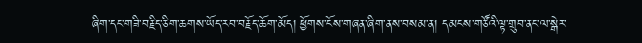ཞིག་དང་གཟི་བརྗིད་ཅིག་ཆགས་ཡོད་རབ་བརྗོད་ཆོག་མོད། ཕྱོགས་ངོས་གཞན་ཞིག་ནས་བསམ་ན། དམངས་གཙོའི་ལྟ་གྲུབ་ནང་ལ་སྒེར་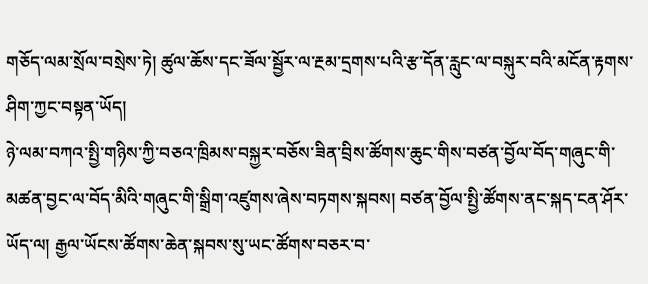གཅོད་ལམ་སྲོལ་བསྲེས་ཏེ། ཚུལ་ཆོས་དང་ཟོལ་སྦྱོར་ལ་རྔམ་དྲགས་པའི་རྩ་དོན་རླུང་ལ་བསྐུར་བའི་མངོན་རྟགས་ཤིག་ཀྱང་བསྟན་ཡོད།
ཉེ་ལམ་བཀའ་སྤྱི་གཉིས་ཀྱི་བཅའ་ཁྲིམས་བསྐྱར་བཅོས་ཟིན་བྲིས་ཚོགས་ཆུང་གིས་བཙན་བྱོལ་བོད་གཞུང་གི་མཚན་བྱང་ལ་བོད་མིའི་གཞུང་གི་སྒྲིག་འཛུགས་ཞེས་བཏགས་སྐབས། བཙན་བྱོལ་སྤྱི་ཚོགས་ནང་སྐད་ངན་ཤོར་ཡོད་ལ། རྒྱལ་ཡོངས་ཚོགས་ཆེན་སྐབས་སུ་ཡང་ཚོགས་བཅར་བ་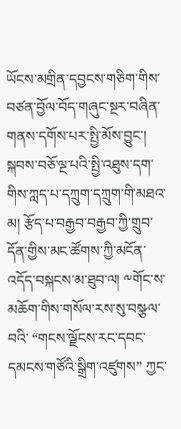ཡོངས་མགྲིན་དབྱངས་གཅིག་གིས་བཙན་བྱོལ་བོད་གཞུང་སྔར་བཞིན་གནས་དགོས་པར་སྤྱི་མོས་བྱུང་། སྐབས་བཅོ་ལྔ་པའི་སྤྱི་འཐུས་དག་གིས་ཀླད་པ་དཀྲུག་དཀྲུག་གི་མཐའ་མ། རྩོད་པ་བརྒྱབ་བརྒྱབ་ཀྱི་གྲུབ་དོན་གྱིས་མང་ཚོགས་ཀྱི་མངོན་འདོད་བསྐངས་མ་ཐུབ་ལ། ༸གོང་ས་མཆོག་གིས་གསོལ་རས་སུ་བསྩལ་བའི་ “གངས་ལྗོངས་རང་དབང་དམངས་གཙོའི་སྒྲིག་འཛུགས” ཀྱང་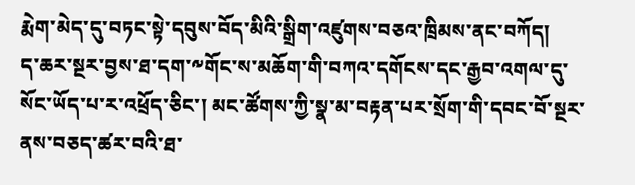རྨེག་མེད་དུ་བཏང་སྟེ་དབུས་བོད་མིའི་སྒྲིག་འཛུགས་བཅའ་ཁྲིམས་ནང་བཀོད།
ད་ཆར་སྔར་བྱས་ཐ་དག་༸གོང་ས་མཆོག་གི་བཀའ་དགོངས་དང་རྒྱབ་འགལ་དུ་སོང་ཡོད་པ་ར་འཕྲོད་ཅིང་། མང་ཚོགས་ཀྱི་སྣ་མ་བརྟན་པར་སྲོག་གི་དབང་བོ་སྔར་ནས་བཅད་ཚར་བའི་ཐ་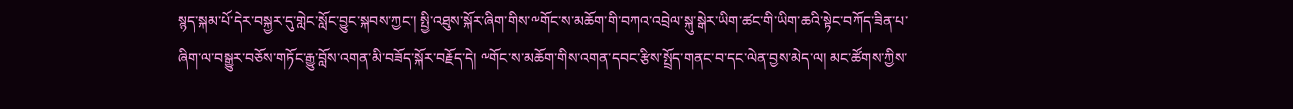སྙད་སྐམ་པོ་དེར་བསྐྱར་དུ་གླེང་སློང་བྱུང་སྐབས་ཀྱང་། སྤྱི་འཐུས་སྐོར་ཞིག་གིས་༸གོང་ས་མཆོག་གི་བཀའ་འབྲེལ་སྐུ་སྒེར་ཡིག་ཚང་གི་ཡིག་ཆའི་སྟེང་བཀོད་ཟིན་པ་ཞིག་ལ་བསྒྱུར་བཅོས་གཏོང་རྒྱུ་བློས་འགན་མི་བཟོད་སྐོར་བརྗོད་དེ། ༸གོང་ས་མཆོག་གིས་འགན་དབང་རྩིས་སྤྲོད་གནང་བ་དང་ལེན་བྱས་མེད་ལ། མང་ཚོགས་ཀྱིས་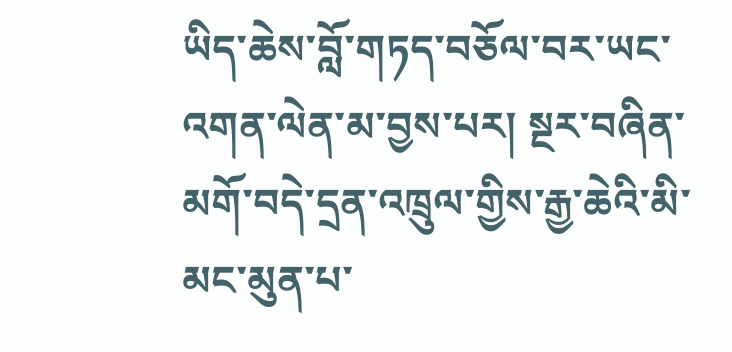ཡིད་ཆེས་བློ་གཏད་བཅོལ་བར་ཡང་འགན་ལེན་མ་བྱས་པར། སྔར་བཞིན་མགོ་བདེ་དྲན་འཁྲུལ་གྱིས་རྒྱ་ཆེའི་མི་མང་མུན་པ་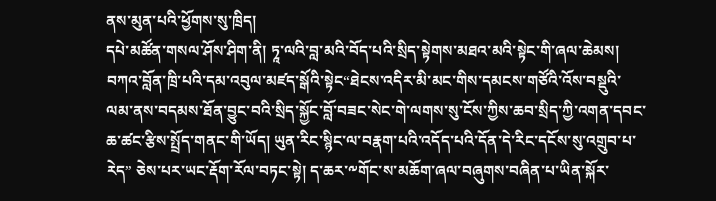ནས་མུན་པའི་ཕྱོགས་སུ་ཁྲིད།
དཔེ་མཚོན་གསལ་ཤོས་ཤིག་ནི། ཏཱ་ལའི་བླ་མའི་བོད་པའི་སྲིད་སྟེགས་མཐའ་མའི་སྟེང་གི་ཞལ་ཆེམས། བཀའ་བློན་ཁྲི་པའི་དམ་འབུལ་མཛད་སྒོའི་སྟེང“ཐེངས་འདིར་མི་མང་གིས་དམངས་གཙོའི་འོས་བསྡུའི་ལམ་ནས་བདམས་ཐོན་བྱུང་བའི་སྲིད་སྐྱོང་བློ་བཟང་སེང་གེ་ལགས་སུ་ངོས་ཀྱིས་ཆབ་སྲིད་ཀྱི་འགན་དབང་ཆ་ཚང་རྩིས་སྤྲོད་གནང་གི་ཡོད། ཡུན་རིང་སྙིང་ལ་བརྣག་པའི་འདོད་པའི་དོན་དེ་རིང་དངོས་སུ་འགྲུབ་པ་རེད” ཅེས་པར་ཡང་རྡོག་རོལ་བཏང་སྟེ། ད་ཆར་༸གོང་ས་མཆོག་ཞལ་བཞུགས་བཞིན་པ་ཡིན་སྐོར་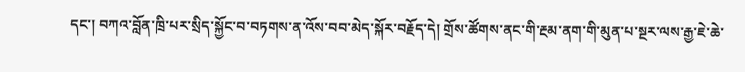དང་། བཀའ་བློན་ཁྲི་པར་སྲིད་སྐྱོང་བ་བཏགས་ན་འོས་བབ་མེད་སྐོར་བརྗོད་དེ། གྲོས་ཚོགས་ནང་གི་རྔམ་ནག་གི་མུན་པ་སྔར་ལས་རྒྱ་ཇེ་ཆེ་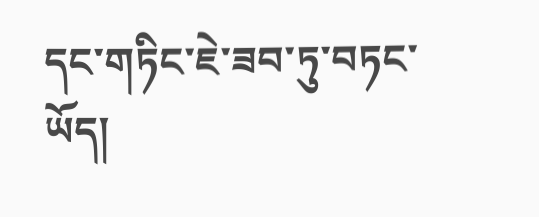དང་གཏིང་ཇེ་ཟབ་ཏུ་བཏང་ཡོད།